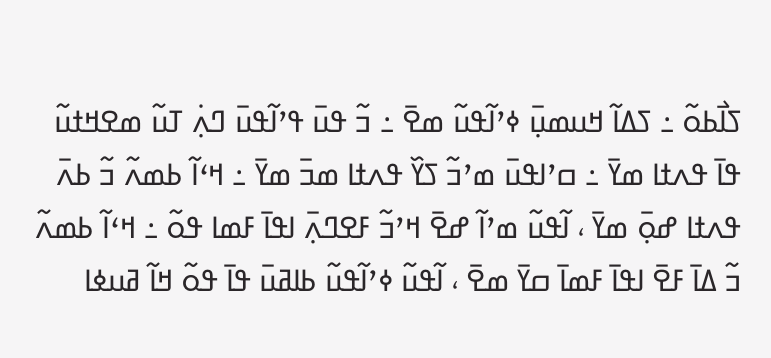ߖߊ߯ߕߋ߬ ߸ ߖߡߊ߬ ߞߎߘߎ߲߫ ߦߴߊ߬ߟߎ߬ ߘߐ߫ ߸ ߏ߬ ߟߎ߫ ߟߴߊ߬ߟߎ߫ ߣߍ߲߭ ߠߎ߬ ߘߐߞߙߎ߬ ߟߊ߫ ߟߍߙߊ ߘߌ߫ ߸ ߛߴߊߟߎ߫ ߘߴߏ߬ ߖߌ߰ ߟߍߙߊ ߘߏ߫ ߘߌ߫ ߸ ߞߵߊ߬ ߕߘߍ߬ ߏ߬ ߕߍ߫ ߟߍߙߊ ߝߋ߲߫ ߘߌ߫ ، ߊ߬ߟߎ߬ ߘߴߊ߬ ߝߐ߫ ߞߴߏ߬ ߓߐߣߍ߲߫ ߊߟߊ߫ ߓߘߊ ߟߋ߬ ߸ ߞߵߊ߬ ߕߘߍ߬ ߏ߬ ߡߊ߫ ߓߐ߫ ߊߟߊ߫ ߓߘߊ߫ ߛߌ߫ ߘߐ߫ ، ߊ߬ߟߎ߬ ߦߴߊ߬ߟߎ߬ ߕߊߥߎ߫ ߟߊ߫ ߟߋ߬ ߞߊ߬ ߥߎߦߊ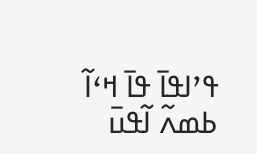ߟߴߊߟߊ߫ ߟߊ߫ ߞߵߊ߬ ߕߘߍ߬ ߊ߬ߟߎ߫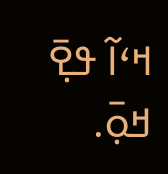ߞߵߊ߬ ߟߐ߲߫ ߞߋ߲߫.